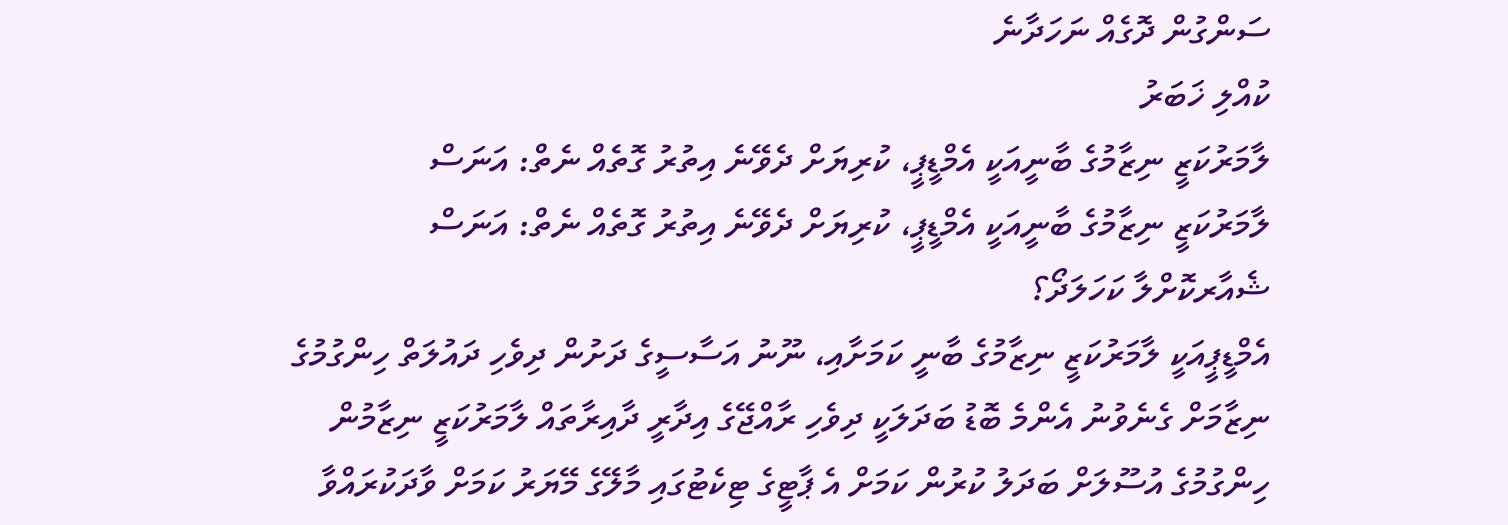ސަންގުން ދޮގެއް ނަހަދާނެ
ކުއްލި ޚަބަރު
ލާމަރުކަޒީ ނިޒާމުގެ ބާނީއަކީ އެމްޑީޕީ، ކުރިޔަށް ދެވޭނެ އިތުރު ގޮތެއް ނެތް: އަނަސް
ލާމަރުކަޒީ ނިޒާމުގެ ބާނީއަކީ އެމްޑީޕީ، ކުރިޔަށް ދެވޭނެ އިތުރު ގޮތެއް ނެތް: އަނަސް
ޝެއާރކޮށްލާ ކަހަލަދޯ؟
އެމްޑީޕީއަކީ ލާމަރުކަޒީ ނިޒާމުގެ ބާނީ ކަމަށާއި، ނޫނު އަސާސީގެ ދަށުން ދިވެހި ދައުލަތް ހިންގުމުގެ ނިޒާމަށް ގެނެވުނު އެންމެ ބޮޑު ބަދަލަކީ ދިވެހި ރާއްޖޭގެ އިދާރީ ދާއިރާތައް ލާމަރުކަޒީ ނިޒާމުން ހިންގުމުގެ އުސޫލަށް ބަދަލު ކުރުން ކަމަށް އެ ޕާޓީގެ ޓިކެޓުގައި މާލޭގެ މޭޔަރު ކަމަށް ވާދަކުރައްވާ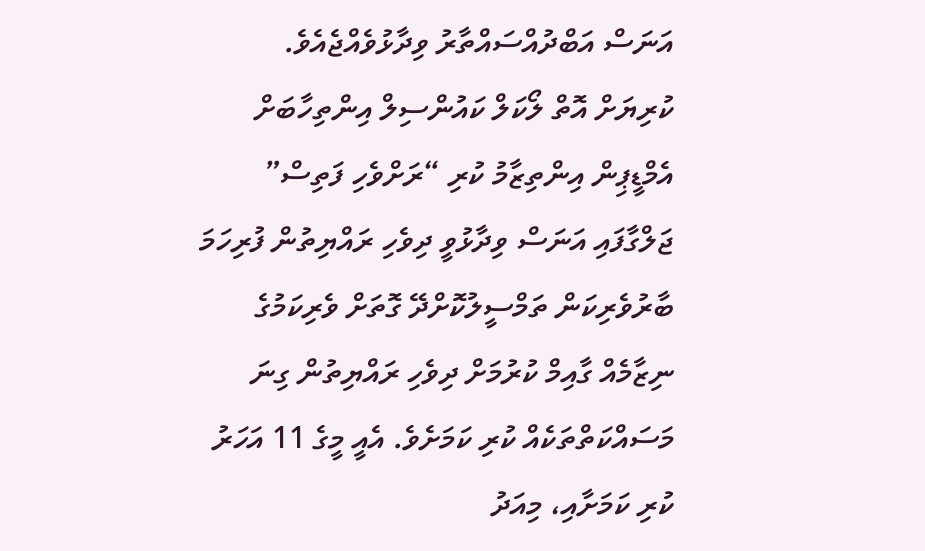އަނަސް އަބްދުއްސައްތާރު ވިދާޅުވެއްޖެއެވެ.
ކުރިޔަށް އޮތް ލޯކަލް ކައުންސިލް އިންތިހާބަށް އެމްޑީޕިން އިންތިޒާމު ކުރި “ރަށްވެހި ފަތިސް” ޖަލްގާފައި އަނަސް ވިދާޅުވީ ދިވެހި ރައްޔިތުން ފުރިހަމަ ބާރުވެރިކަން ތަމްސީލުކޮށްދޭ ގޮތަށް ވެރިކަމުގެ ނިޒާމެއް ގާއިމް ކުރުމަށް ދިވެހި ރައްޔިތުން ގިނަ މަސައްކަތްތަކެއް ކުރި ކަމަށެވެ. އެއީ މީގެ 11 އަހަރު ކުރި ކަމަށާއި، މިއަދު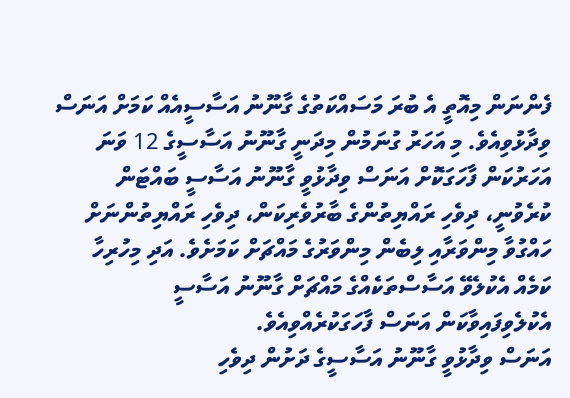ފެންނަން މިއޮތީ އެ ބުރަ މަސައްކަތުގެ ގާނޫނު އަސާސީއެއް ކަމަށް އަނަސް ވިދާޅުވިއެވެ. މި އަހަރު ގުނަމުން މިދަނީ ގާނޫނު އަސާސީގެ 12 ވަނަ އަހަރުކަން ފާހަގަކޮށް އަނަސް ވިދާޅުވީ ގާނޫނު އަސާސީ ބައްޓަން ކުރެވުނީ، ދިވެހި ރައްޔިތުންގެ ބާރުވެރިކަން، ދިވެހި ރައްޔިތުންނަށް ހައްގުވާ މިންވަރާއި ލިބެން މިންވަރުގެ މައްޗަށް ކަމަށެވެ. އަދި މިހުރިހާ ކަމެއް އެކުލެވޭ އަސާސްތަކެއްގެ މައްޗަށް ގާނޫނު އަސާސީ އެކުލެވިފައިވާކަން އަނަސް ފާހަގަކުރެއްވިއެވެ.
އަނަސް ވިދާޅުވީ ގާނޫނު އަސާސީގެ ދަށުން ދިވެހި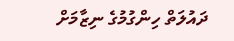ދައުލަތް ހިންގުމުގެ ނިޒާމަށް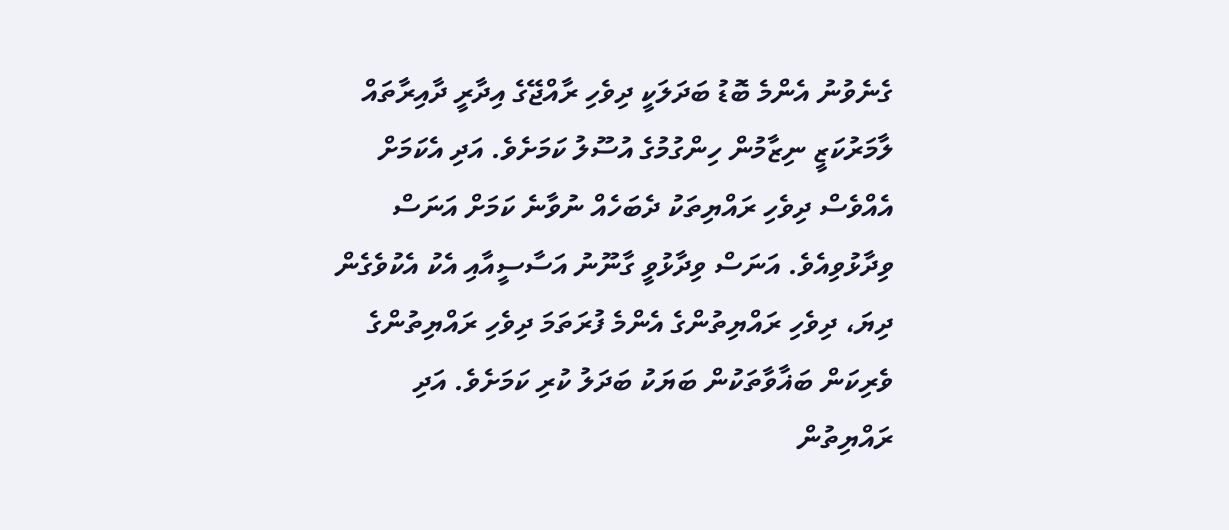ގެނެވުނު އެންމެ ބޮޑު ބަދަލަކީ ދިވެހި ރާއްޖޭގެ އިދާރީ ދާއިރާތައް ލާމަރުކަޒީ ނިޒާމުން ހިންގުމުގެ އުސޫލު ކަމަށެވެ. އަދި އެކަމަށް އެއްވެސް ދިވެހި ރައްޔިތަކު ދެބަހެއް ނުވާނެ ކަމަށް އަނަސް ވިދާޅުވިއެވެ. އަނަސް ވިދާޅުވީ ގާނޫނު އަސާސީއާއި އެކު އެކުވެގެން ދިޔަ، ދިވެހި ރައްޔިތުންގެ އެންމެ ފުރަތަމަ ދިވެހި ރައްޔިތުންގެ ވެރިކަން ބަޣާވާތަކުން ބަޔަކު ބަދަލު ކުރި ކަމަށެވެ. އަދި ރައްޔިތުން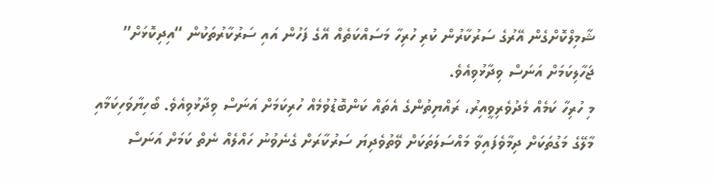ޝާމިލްކޮށްގެން އޭރުގެ ސަރުކާރުން ކުރި ހުރިހާ މަސައްކަތެއް އޭގެ ފަހުން އައި ސަރުކާރުތަކުން “އިދިކޮޅަށް” ޖަހާލިކަމަށް އަނަސް ވިދާޅުވިއެވެ.
މި ހުރިހާ ކަމެއް މެދުވެރިވީއިރު، ރައްޔިތުންގެ އެތައް ކަންބޮޑުވުމެއް ހުރިކަމަށް އަނަސް ވިދާޅުވިއެވެ. ބޯހިޔާވަހިކަމާއި މާލޭގެ މަގުތަކަށް ދިމާވެފައިވާ މައްސަލަތަކަށް ވޭތުވެދިޔަ ސަރުކާރަށް ގެނެވުނު ހައްލެއް ނެތް ކަމަށް އަނަސް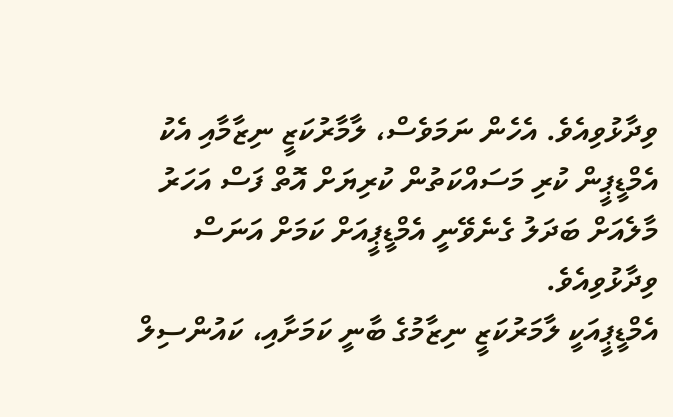ވިދާޅުވިއެވެ. އެހެން ނަމަވެސް، ލާމާރުކަޒީ ނިޒާމާއި އެކު އެމްޑީޕީން ކުރި މަސައްކަތުން ކުރިޔަށް އޮތް ފަސް އަހަރު މާލެއަށް ބަދަލު ގެނެވޭނީ އެމްޑީޕީއަށް ކަމަށް އަނަސް ވިދާޅުވިއެވެ.
އެމްޑީޕީއަކީ ލާމަރުކަޒީ ނިޒާމުގެ ބާނީ ކަމަށާއި، ކައުންސިލް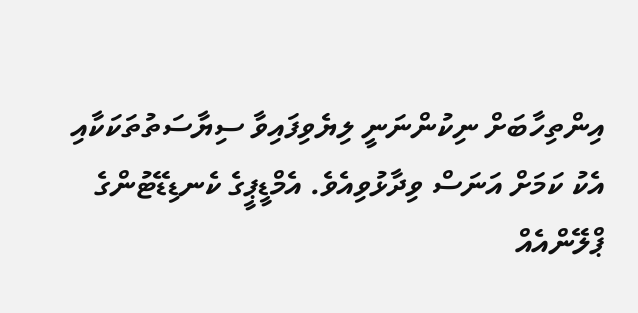އިންތިހާބަށް ނިކުންނަނީ ލިޔެވިފައިވާ ސިޔާސަތުތަކަކާއި އެކު ކަމަށް އަނަސް ވިދާޅުވިއެވެ. އެމްޑީޕީގެ ކެނޑިޑޭޓުންގެ ޕްލޭންއެއް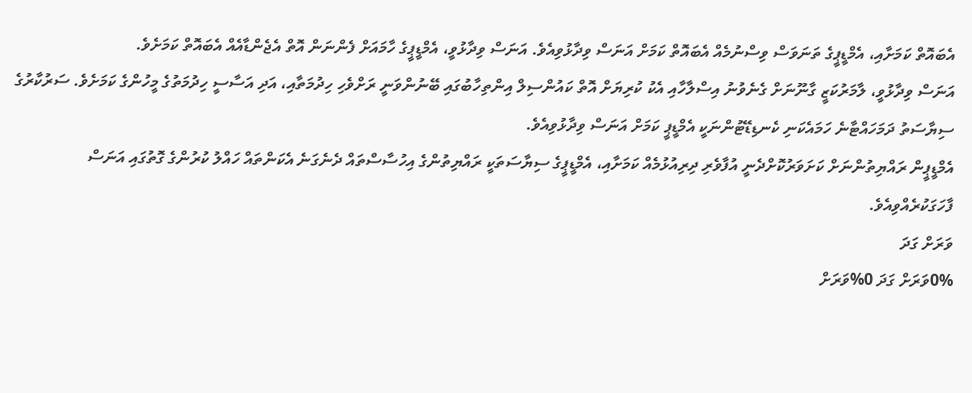އެބައޮތް ކަމަށާއި، އެމްޑީޕީގެ ތަނަވަސް ވިސްނުމެއް އެބައޮތް ކަމަށް އަނަސް ވިދާޅުވިއެވެ. އަނަސް ވިދާޅުވީ، އެމްޑީޕީގެ ހާމައަށް ފެންނަން އޮތް އެޖެންޑާއެއް އެބައޮތް ކަމަށެވެ.
އަނަސް ވިދާޅުވީ، ލާމަރުކަޒީ ގާނޫނަށް ގެނެވުނު އިސްލާހާއި އެކު ކުރިޔަށް އޮތް ކައުންސިލް އިންތިހާބުގައި ބޭނުންވަނީ ރަށްވެހި ހިދުމަތާއި، އަދި އަސާސީ ހިދުމަތުގެ މީހުންގެ ކަމަށެވެ. ސަރުކާރުގެ ސިޔާސަތު ދަމަހައްޓާނެ ހަމައެކަނި ކެނޑިޑޭޓުންނަކީ އެމްޑީޕީ ކަމަށް އަނަސް ވިދާޅުވިއެވެ.
އެމްޑީޕީން ރައްޔިތުންނަށް ކަށަވަރުކޮށްދެނީ އުފާވެރި ދިރިއުޅުމެއް ކަމަށާއި، އެމްޑީޕީގެ ސިޔާސަތަކީ ރައްޔިތުންގެ އިހުސާސްތައް ދެނެގަނެ އެކަންތައް ހައްލު ކުރުންގެ ގޮތުގައި އަނަސް ފާހަގަކުރެއްވިއެވެ.
ވަރަށް ގަދަ
0%ވަރަށް ގަދަ 0%ވަރަށް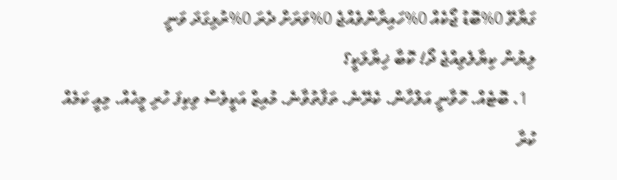ގަޔާވޭ 0%ބޮޑު ޖޯކެއް 0%ހައިރާންވެއްޖެ 0%ވަރަށް ދެރަ 0%ރުޅިގަދަ ވަނީ
ލިޔުން ކިޔާލެވިއްޖެ ދޯ! ކޮބާ ޚިޔާލަކީ؟
  1. ބޮޓެއް. ހޮވާނީ އަލްހާން. ކެރޭނެ. ތަފާތުވާނެ. މުއިޒް އަކީވެސް ވިކިފަ ހުރި މީހެއް. މިއީ ކަމެއް ކުރާ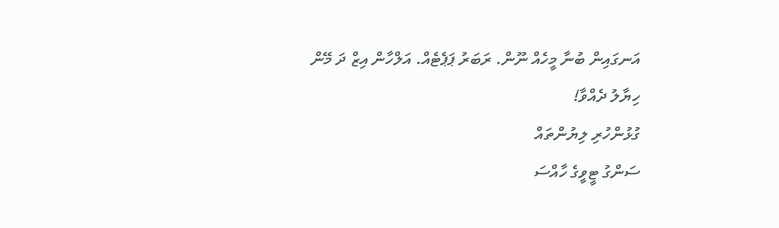އަނގައިން ބުނާ މީހެއް ނޫން. ރަބަރު ޕަޕެޓެއް. އަލްހާން އިޒް ދަ މޭން
ހިޔާލު ދެއްވާ!
ގުޅުންހުރި ލިޔުންތައް
ސަންގު ޓީވީގެ ހާއްސަ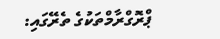ޕްރޮގްރާމްތަކުގެ ތެރޭގައި: